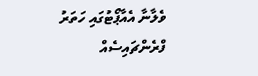ވެލާނާ އެއާޕޯޓުގައި ހަތަރު ފްރެންޗައިސެއް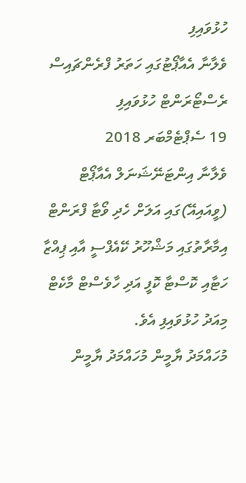ހުޅުވައިފި
ވެލާނާ އެއާޕޯޓުގައި ހަތަރު ފްރެންޗައިސް ރެސްޓޯރަންޓް ހުޅުވައިފި
19 ސެޕްޓެމްބަރ 2018
ވެލާނާ އިންޓަނޭޝަނަލް އެއާޕޯޓް (ވީއައިއޭ)ގައި އަލަށް ހެދި ވޯޓާ ފްރަންޓް އިމާރާތުގައި މަޝްހޫރު ކޭއެފްސީ އާއި ޕިއްޒާ ހަޓާއި ކޮސްޓާ ކޮފީ އަދި ހާވެސްޓް މާކެޓް މިއަދު ހުޅުވައިފި އެވެ.
މުހައްމަދު ޔާމީން މުހައްމަދު ޔާމީން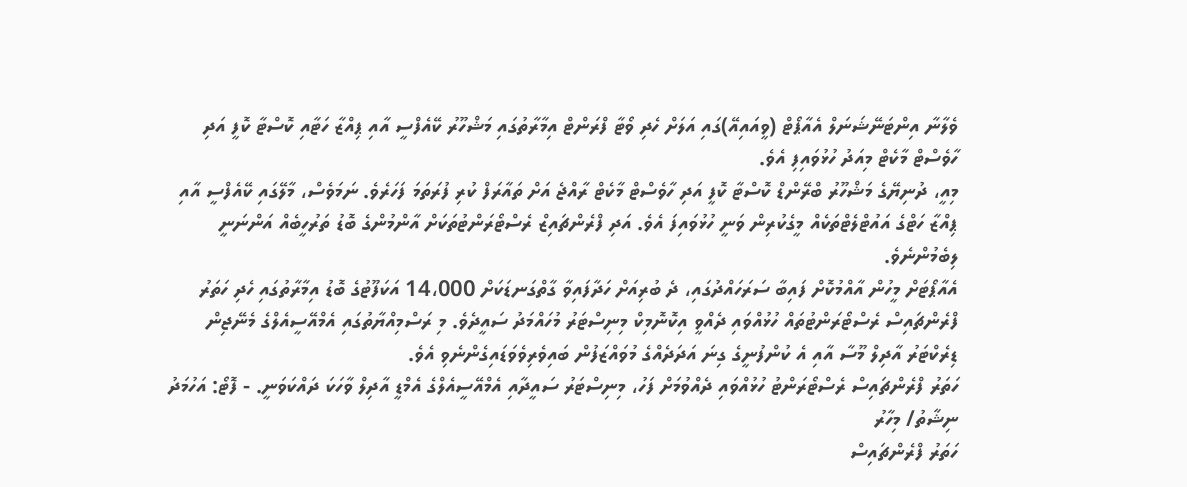ވެލާނާ އިންޓަނޭޝަނަލް އެއާޕޯޓް (ވީއައިއޭ)ގައި އަލަށް ހެދި ވޯޓާ ފްރަންޓް އިމާރާތުގައި މަޝްހޫރު ކޭއެފްސީ އާއި ޕިއްޒާ ހަޓާއި ކޮސްޓާ ކޮފީ އަދި ހާވެސްޓް މާކެޓް މިއަދު ހުޅުވައިފި އެވެ.
މިއީ، ދުނިޔޭގެ މަޝްހޫރު ބްރޭންޑް ކޮސްޓާ ކޮފީ އަދި ހާވެސްޓް މާކެޓް ރާއްޖެ އަށް ތައާރަފް ކުރި ފުރަތަމަ ފަހަރެވެ. ނަމަވެސް، މާލޭގައި ކޭއެފްސީ އާއި ޕިއްޒާ ހަޓްގެ އައުޓްލެޓްތަކެއް މީގެކުރިން ވަނީ ހުޅުވައިފަ އެވެ. އަދި ފްރެންޗައިޒް ރެސްޓޯރަންޓުތަކަށް އާންމުންގެ ބޮޑު ތަރުހީބެއް އަންނަނީ ލިބެމުންނެވެ.
އެއާޕޯޓަށް މީހުން އާއްމުކޮށް ފައިބާ ސަރަހައްދުގައި، ދެ ބުރިއަށް ހަދާފައިވާ ގާތްގަނޑަކަށް 14،000 އަކަފޫޓުގެ ބޮޑު އިމާރާތުގައި ހެދި ހަތަރު ފްރެންޗައިސް ރެސްޓޯރަންޓުތައް ހުޅުއްވައި ދެއްވީ އިކޮނޮމިކް މިނިސްޓަރު މުހައްމަދު ސައީދެވެ. މި ރަސްމިއްޔާތުގައި އެމްއޭސީއެލްގެ މެނޭޖިން ޑިރެކްޓަރު އާދިލް މޫސާ އާއި އެ ކުންފުނީގެ ގިނަ އަދަދެއްގެ މުވައްޒަފުން ބައިވެރިވެވަޑައިގެންނެވި އެވެ.
ހަތަރު ފްރެންޗައިސް ރެސްޓޯރަންޓު ހުޅުއްވައި ދެއްވުމަށް ފަހު، މިނިސްޓަރު ސައީދާއި އެމްއޭސީއެލްގެ އެމްޑީ އާދިލް ވާހަކަ ދައްކަވަނީ. - ފޮޓޯ: އަހުމަދު ނިޝާތު/ މިހާރު
ހަތަރު ފްރެންޗައިސް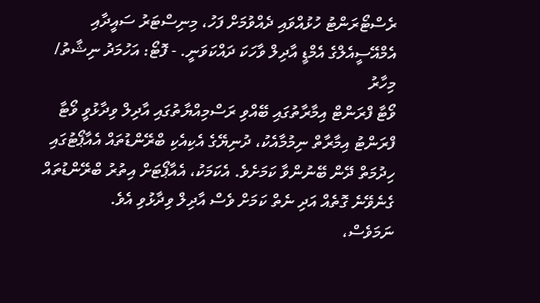ރެސްޓޯރަންޓު ހުޅުއްވައި ދެއްވުމަށް ފަހު، މިނިސްޓަރު ސައީދާއި އެމްއޭސީއެލްގެ އެމްޑީ އާދިލް ވާހަކަ ދައްކަވަނީ. - ފޮޓޯ: އަހުމަދު ނިޝާތު/ މިހާރު
ވޯޓާ ފްރަންޓް އިމާރާތުގައި ބޭއްވި ރަސްމިއްޔާތުގައި އާދިލް ވިދާޅުވީ ވޯޓާ ފްރަންޓު އިމާރާތް ނިމުމާއެކު، ދުނިޔޭގެ އެކިއެކި ބްރޭންޑުތައް އެއާޕޯޓުގައި ހިދުމަތް ދޭން ބޭނުންވާ ކަމަށެވެ. އެކަމަކު، އެއާޕޯޓަށް އިތުރު ބްރޭންޑުތައް ގެނެވޭނެ ގޮތެއް އަދި ނެތް ކަމަށް ވެސް އާދިލް ވިދާޅުވި އެވެ.
ނަމަވެސް،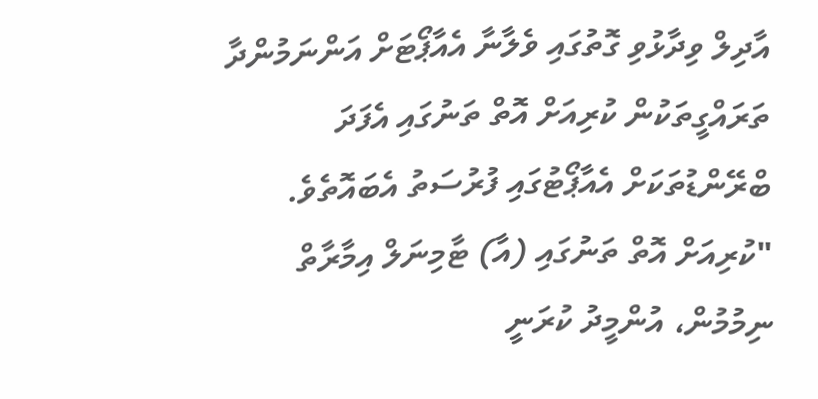އާދިލް ވިދާޅުވި ގޮތުގައި ވެލާނާ އެއާޕޯޓަށް އަންނަމުންދާ ތަރައްގީތަކުން ކުރިއަށް އޮތް ތަނުގައި އެފަދަ ބްރޭންޑުތަކަށް އެއާޕޯޓުގައި ފުރުސަތު އެބައޮތެވެ.
"ކުރިއަށް އޮތް ތަނުގައި (އާ) ޓާމިނަލް އިމާރާތް ނިމުމުން، އުންމީދު ކުރަނީ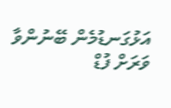އަޅުގަނޑުމެން ބޭނުންވާ ވަރަށް ފުޑް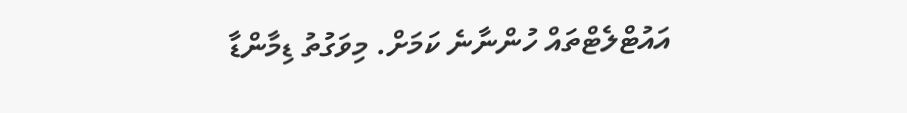އައުޓްލެޓްތައް ހުންނާނެ ކަމަށް. މިވަގުތު ޑިމާންޑާ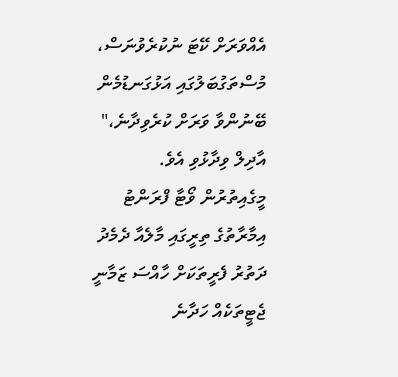އެއްވަރަށް ކޭޓަ ނުކުރެވުނަސް، މުސްތަގުބަލުގައި އަޅުގަނޑުމެން ބޭނުންވާ ވަރަށް ކުރެވިދާނެ،" އާދިލް ވިދާޅުވި އެވެ.
މީގެއިތުރުން ވޯޓާ ފްރަންޓު އިމާރާތުގެ ތިރީގައި މާލެއާ ދެމެދު ދަތުރު ފެރީތަކަށް ހާއްސަ ޒަމާނީ ޖެޓީތަކެއް ހަދާނެ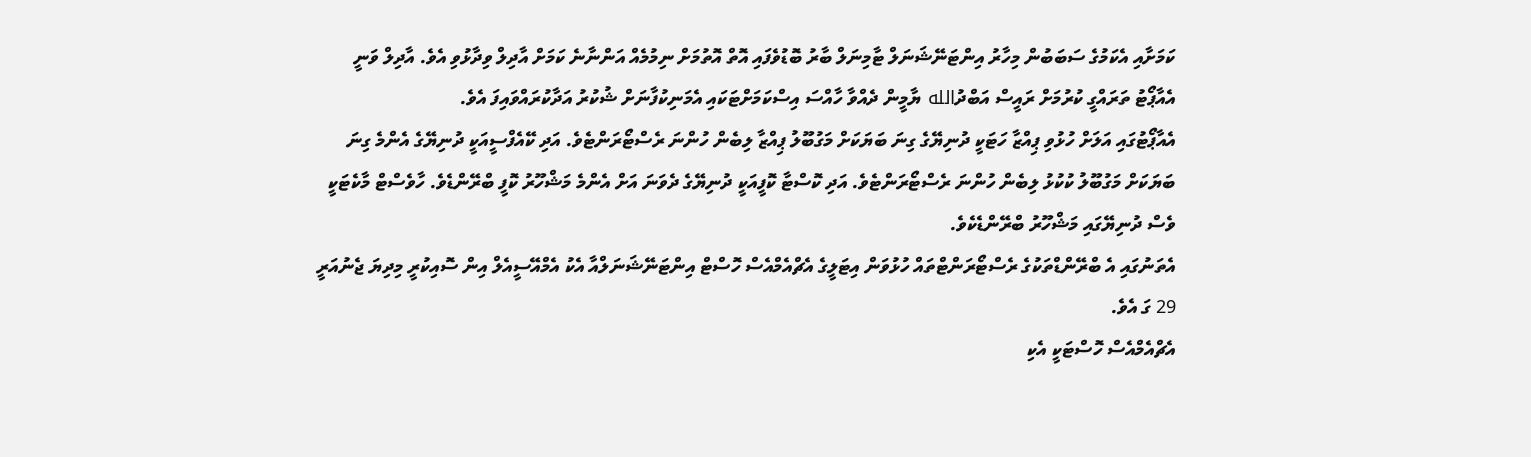ކަމަށާއި އެކަމުގެ ސަބަބުން މިހާރު އިންޓަނޭޝަނަލް ޓާމިނަލް ބާރު ބޮޑުވެފައި އޮތް އޮތުމަށް ނިމުމެއް އަންނާނެ ކަމަށް އާދިލް ވިދާޅުވި އެވެ. އާދިލް ވަނީ އެއާޕޯޓު ތަރައްގީ ކުރުމަށް ރައީސް އަބްދުالله ޔާމީން ދެއްވާ ހާއްސަ އިސްކަމަށްޓަކައި އެމަނިކުފާނަށް ޝުކުރު އަދާކުރައްވައިފަ އެވެ.
އެއާޕޯޓުގައި އަލަށް ހުޅުވި ޕިއްޒާ ހަޓަކީ ދުނިޔޭގެ ގިނަ ބަޔަކަށް މަގުބޫލު ޕިއްޒާ ލިބެން ހުންނަ ރެސްޓޯރަންޓެވެ. އަދި ކޭއެފްސީއަކީ ދުނިޔޭގެ އެންމެ ގިނަ ބަޔަކަށް މަގުބޫލު ކުކުޅު ލިބެން ހުންނަ ރެސްޓޯރަންޓެވެ. އަދި ކޮސްޓާ ކޮފީއަކީ ދުނިޔޭގެ ދެވަނަ އަށް އެންމެ މަޝްހޫރު ކޮފީ ބްރޭންޑެވެ. ހާވެސްޓް މާކެޓަކީ ވެސް ދުނިޔޭގައި މަޝްހޫރު ބްރޭންޑެކެވެ.
އެތަނުގައި އެ ބްރޭންޑްތަކުގެ ރެސްޓޯރަންޓްތައް ހުޅުވަން އިޓަލީގެ އެޗްއެމްއެސް ހޮސްޓް އިންޓަނޭޝަނަލްއާ އެކު އެމްއޭސީއެލް އިން ސޮއިކުރީ މިދިޔަ ޖެނުއަރީ 29 ގަ އެވެ.
އެޗްއެމްއެސް ހޮސްޓަކީ އެކި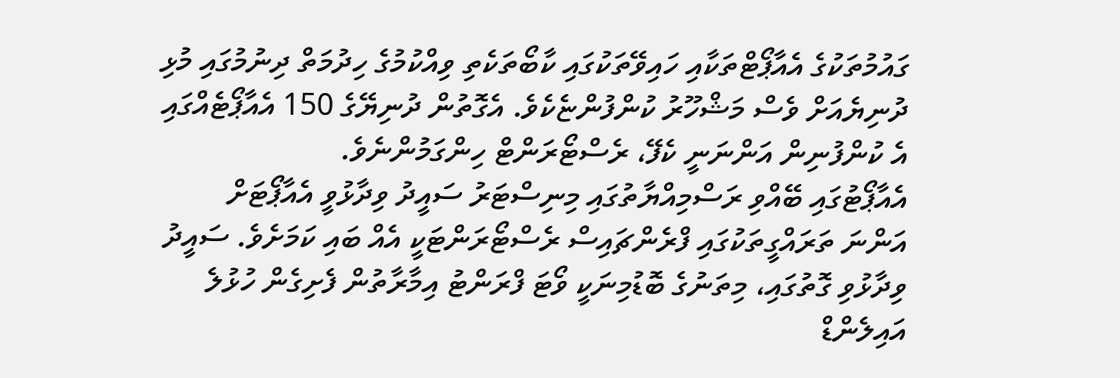ގައުމުތަކުގެ އެއާޕޯޓްތަކާއި ހައިވޭތަކުގައި ކާބޯތަކެތި ވިއްކުމުގެ ހިދުމަތް ދިނުމުގައި މުޅި ދުނިޔެއަށް ވެސް މަޝްހޫރު ކުންފުންޏެކެވެ. އެގޮތުން ދުނިޔޭގެ 150 އެއާޕޯޓެއްގައި އެ ކުންފުނިން އަންނަނީ ކެފޭ، ރެސްޓޯރަންޓް ހިންގަމުންނެވެ.
އެއާޕޯޓުގައި ބޭއްވި ރަސްމިއްޔާތުގައި މިނިސްޓަރު ސައީދު ވިދާޅުވީ އެއާޕޯޓަށް އަންނަ ތަރައްގީތަކުގައި ފްރެންޗައިސް ރެސްޓޯރަންޓަކީ އެއް ބައި ކަމަށެވެ. ސައީދު ވިދާޅުވި ގޮތުގައި، މިތަނުގެ ބޮޑުމިނަކީ ވޯޓަ ފްރަންޓު އިމާރާތުން ފެށިގެން ހުޅުލެ އައިލެންޑް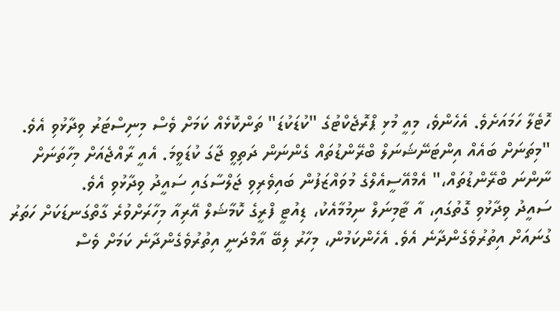ހޮޓެލާ ހަމައަށެވެ. އެހެންވެ، މިއީ މުޅި ޕްރޮޖެކްޓުގެ "ކުޑަކުޑަ" ތަންކޮޅެއް ކަމަށް ވެސް މިނިސްޓަރު ވިދާޅުވި އެވެ.
"މިތަނަށް ބައެއް އިންޓަނޭޝަނަލް ބްރޭންޑުތައް ގެންނަން ދަތިވީ ޖާގަ ކުޑަވީމަ. އެއީ ރާއްޖެއަށް މިހާތަނަށް ނާންނަ ބްރޭންޑުތައް،" އެމްއޭސީއެލްގެ މުވައްޒަފުން ބައިވެރިވި ޖަލްސާގައި ސައީދު ވިދާޅުވި އެވެ.
ސައީދު ވިދާޅުވި ގޮތުގައި، އާ ޓާމިނަލް ނިމުމާއެކު، ޑިއުޓީ ފްރީގެ ކޮމާޝަލް އޭރިއާ މިހާރަށްވުރެ ގާތްގަނޑަކަށް ހަތަރު ގުނައަށް އިތުރުވެގެންދާނެ އެވެ. އެހެންކަމުން، މިހާރު ލިބޭ އާމްދަނީ އިތުރުވެގެންދާނެ ކަމަށް ވެސް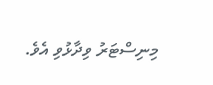މިނިސްޓަރު ވިދާޅުވި އެވެ.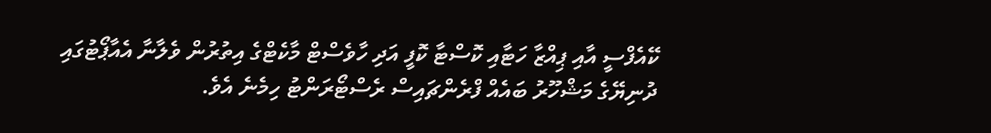ކޭއެފްސީ އާއި ޕިއްޒާ ހަޓާއި ކޮސްޓާ ކޮފީ އަދި ހާވެސްޓް މާކެޓްގެ އިތުރުން ވެލާނާ އެއާޕޯޓުގައި ދުނިޔޭގެ މަޝްހޫރު ބައެއް ފްރެންޗައިސް ރެސްޓޯރަންޓު ހިމެނެ އެވެ.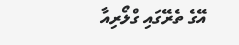އޭގެ ތެރޭގައި ގްލޯރިއާ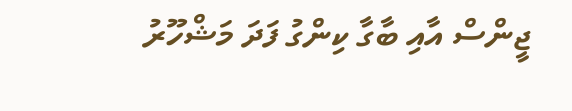ޖީންސް އާއި ބާގާ ކިންގު ފަދަ މަޝްހޫރު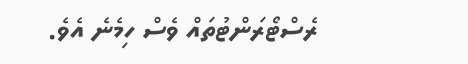ރެސްޓޯރަންޓުތައް ވެސް ހިމެނެ އެވެ.